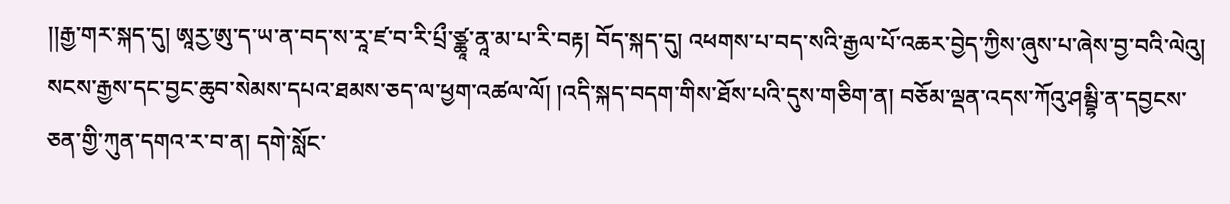།།རྒྱ་གར་སྐད་དུ། ཨཱརྱ་ཨུ་ད་ཡ་ན་བད་ས་རཱ་ཛ་བ་རི་པྲྀ་ཙྪཱ་ནཱ་མ་པ་རི་བརྟ། བོད་སྐད་དུ། འཕགས་པ་བད་སའི་རྒྱལ་པོ་འཆར་བྱེད་ཀྱིས་ཞུས་པ་ཞེས་བྱ་བའི་ལེའུ། སངས་རྒྱས་དང་བྱང་ཆུབ་སེམས་དཔའ་ཐམས་ཅད་ལ་ཕྱག་འཚལ་ལོ། །འདི་སྐད་བདག་གིས་ཐོས་པའི་དུས་གཅིག་ན། བཅོམ་ལྡན་འདས་ཀོའུ་ཤམྦྷི་ན་དབྱངས་ཅན་གྱི་ཀུན་དགའ་ར་བ་ན། དགེ་སློང་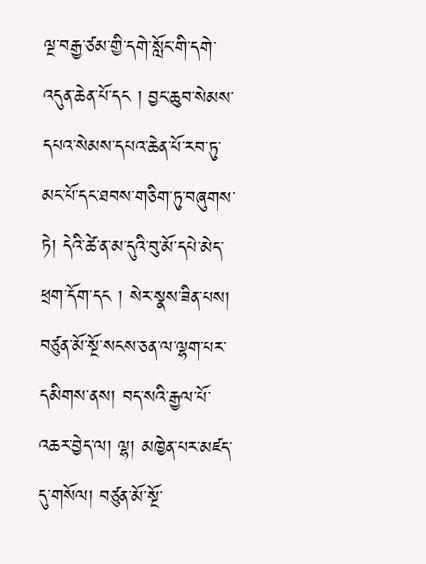ལྔ་བརྒྱ་ཙམ་གྱི་དགེ་སློང་གི་དགེ་འདུན་ཆེན་པོ་དང ། བྱང་ཆུབ་སེམས་དཔའ་སེམས་དཔའ་ཆེན་པོ་རབ་ཏུ་མང་པོ་དང་ཐབས་གཅིག་ཏུ་བཞུགས་ཏེ། དེའི་ཚེ་ན་མ་དུའི་བུ་མོ་དཔེ་མེད་ཕྲག་དོག་དང ། སེར་སྣས་ཟིན་པས། བཙུན་མོ་སྔོ་སངས་ཅན་ལ་ལྷག་པར་དམིགས་ནས། བད་སའི་རྒྱལ་པོ་འཆར་བྱེད་ལ། ལྷ། མཁྱེན་པར་མཛད་དུ་གསོལ། བཙུན་མོ་སྔོ་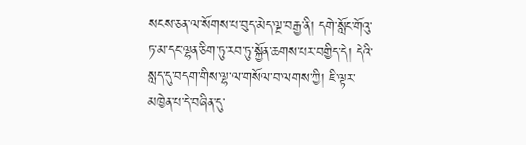སངས་ཅན་ལ་སོགས་པ་བུད་མེད་ལྔ་བརྒྱ་ནི། དགེ་སློང་གོའུ་ཏ་མ་དང་ལྷན་ཅིག་ཏུ་རབ་ཏུ་སྐྱོན་ཆགས་པར་བགྱིད་དེ། དེའི་སླད་དུ་བདག་གིས་ལྷ་ལ་གསོལ་བ་ལགས་ཀྱི། ཇི་ལྟར་མཁྱེན་པ་དེ་བཞིན་དུ་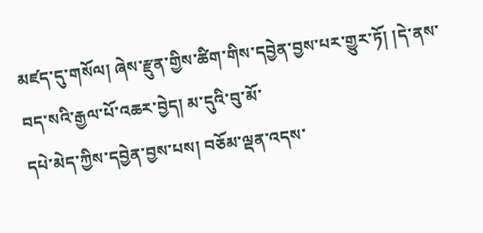མཛད་དུ་གསོལ། ཞེས་རྫུན་གྱིས་ཚིག་གིས་དབྱེན་བྱས་པར་གྱུར་ཏོ། །དེ་ནས་བད་སའི་རྒྱལ་པོ་འཆར་བྱེད། མ་དུའི་བུ་མོ་
དཔེ་མེད་ཀྱིས་དབྱེན་བྱས་པས། བཅོམ་ལྡན་འདས་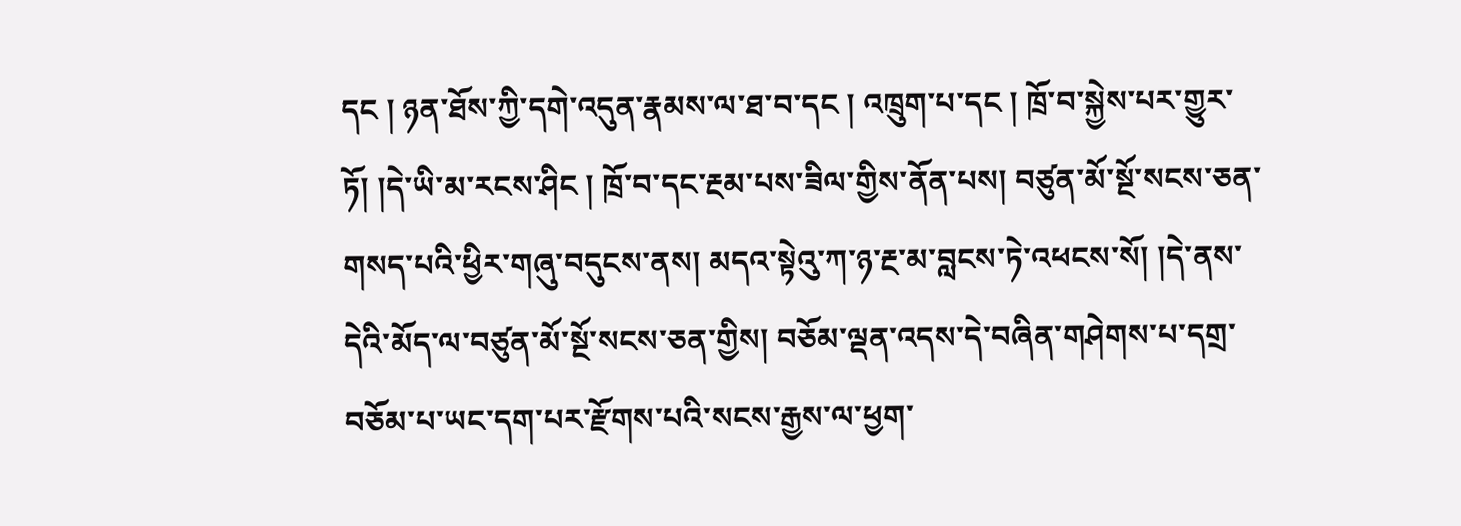དང ། ཉན་ཐོས་ཀྱི་དགེ་འདུན་རྣམས་ལ་ཐ་བ་དང ། འཁྲུག་པ་དང ། ཁྲོ་བ་སྐྱེས་པར་གྱུར་ཏོ། །དེ་ཡི་མ་རངས་ཤིང ། ཁྲོ་བ་དང་རྔམ་པས་ཟིལ་གྱིས་ནོན་པས། བཙུན་མོ་སྔོ་སངས་ཅན་གསད་པའི་ཕྱིར་གཞུ་བདུངས་ནས། མདའ་སྟེའུ་ཀ་ཉ་རྔ་མ་བླངས་ཏེ་འཕངས་སོ། །དེ་ནས་དེའི་མོད་ལ་བཙུན་མོ་སྔོ་སངས་ཅན་གྱིས། བཅོམ་ལྡན་འདས་དེ་བཞིན་གཤེགས་པ་དགྲ་བཅོམ་པ་ཡང་དག་པར་རྫོགས་པའི་སངས་རྒྱས་ལ་ཕྱག་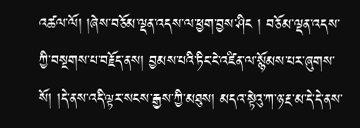འཚལ་ལོ། །ཞེས་བཅོམ་ལྡན་འདས་ལ་ཕྱག་བྱས་ཤིང ། བཅོམ་ལྡན་འདས་ཀྱི་བསྔགས་པ་བརྗོད་ནས། བྱམས་པའི་ཏིང་ངེ་འཛིན་ལ་སྙོམས་པར་ཞུགས་སོ། །དེ་ནས་འདི་ལྟར་སངས་རྒྱས་ཀྱི་མཐུས། མདའ་སྟེའུ་ཀ་ཉ་རྔ་མ་དེ་དེ་ནས་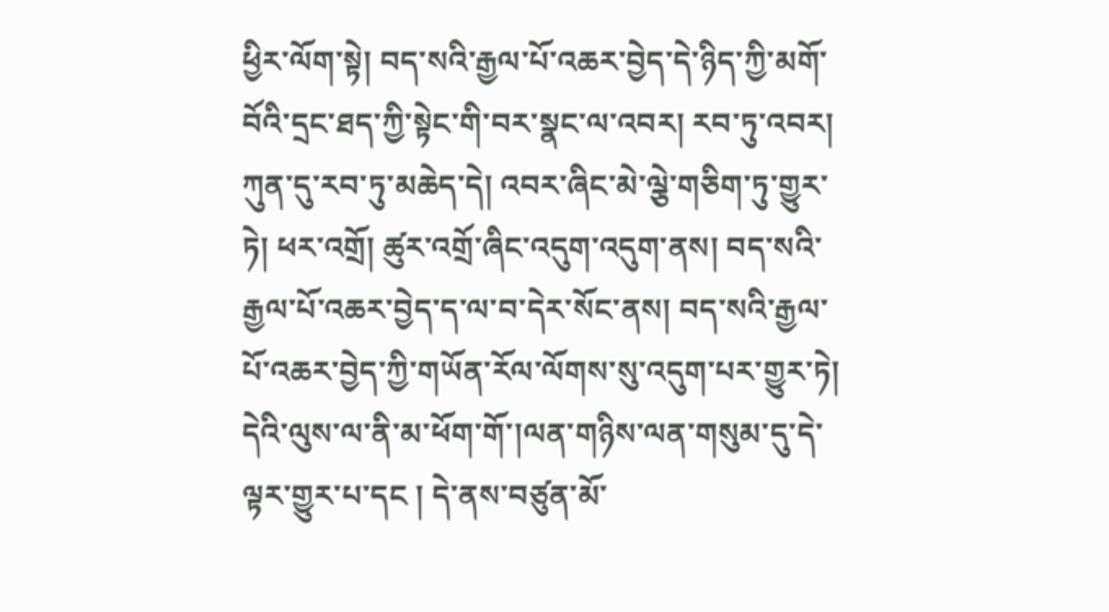ཕྱིར་ལོག་སྟེ། བད་སའི་རྒྱལ་པོ་འཆར་བྱེད་དེ་ཉིད་ཀྱི་མགོ་བོའི་དྲང་ཐད་ཀྱི་སྟེང་གི་བར་སྣང་ལ་འབར། རབ་ཏུ་འབར། ཀུན་དུ་རབ་ཏུ་མཆེད་དེ། འབར་ཞིང་མེ་ལྕེ་གཅིག་ཏུ་གྱུར་ཏེ། ཕར་འགྲོ། ཚུར་འགྲོ་ཞིང་འདུག་འདུག་ནས། བད་སའི་རྒྱལ་པོ་འཆར་བྱེད་ད་ལ་བ་དེར་སོང་ནས། བད་སའི་རྒྱལ་པོ་འཆར་བྱེད་ཀྱི་གཡོན་རོལ་ལོགས་སུ་འདུག་པར་གྱུར་ཏེ། དེའི་ལུས་ལ་ནི་མ་ཕོག་གོ་།ལན་གཉིས་ལན་གསུམ་དུ་དེ་ལྟར་གྱུར་པ་དང ། དེ་ནས་བཙུན་མོ་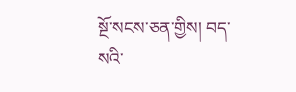སྔོ་སངས་ཅན་གྱིས། བད་སའི་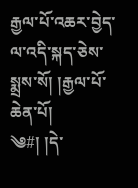རྒྱལ་པོ་འཆར་བྱེད་ལ་འདི་སྐད་ཅེས་སྨྲས་སོ། །རྒྱལ་པོ་ཆེན་པོ།
༄#། །དེ་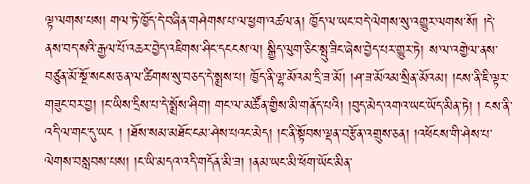ལྟ་ལགས་པས། གལ་ཏེ་ཁྱོད་དེ་བཞིན་གཤེགས་པ་ལ་ཕྱག་འཚལ་ན། ཁྱོད་ལ་ཡང་བདེ་ལེགས་སུ་འགྱུར་ལགས་སོ། །དེ་ནས་བད་སའི་རྒྱལ་པོ་འཆར་བྱེད་འཇིགས་ཤིང་དངངས་ལ། སྒྱིད་ལུག་ཅིང་སྤུ་ཟིང་ཞེས་བྱེད་པར་གྱུར་ཏེ། ས་ལ་འགྱེལ་ནས་བཙུན་མོ་སྔོ་སངས་ཅན་ལ་ཚིགས་སུ་བཅད་དེ་སྨྲས་པ། ཁྱོད་ནི་ལྷ་མོའམ་དྲི་ཟ་མོ། །ཤ་ཟ་མོའམ་སྲིན་མོའམ། །ངས་ནི་ཇི་ལྟར་གཟུང་བར་བྱ། །ང་ཡིས་དྲིས་པ་དེ་སྨྲོས་ཤིག། གང་ལ་མཚོན་གྱིས་མི་གནོད་པའི། །བུད་མེད་འགའ་ཡང་ཡོད་མིན་ཏེ། ། ངས་ནི་འདི་ལ་གང་དུ་ཡང ། །ཐོས་སམ་མཐོང་ངམ་ཤེས་པའང་མེད། །ང་ནི་སྟོབས་ལྡན་བརྩོན་འགྲུས་ཅན། །འཕོངས་གི་ཤེས་པ་ལེགས་བསླབས་པས། །ང་ཡི་མདའ་འདི་གདོན་མི་ཟ། །ནམ་ཡང་མི་ཕོག་ཡོང་མིན་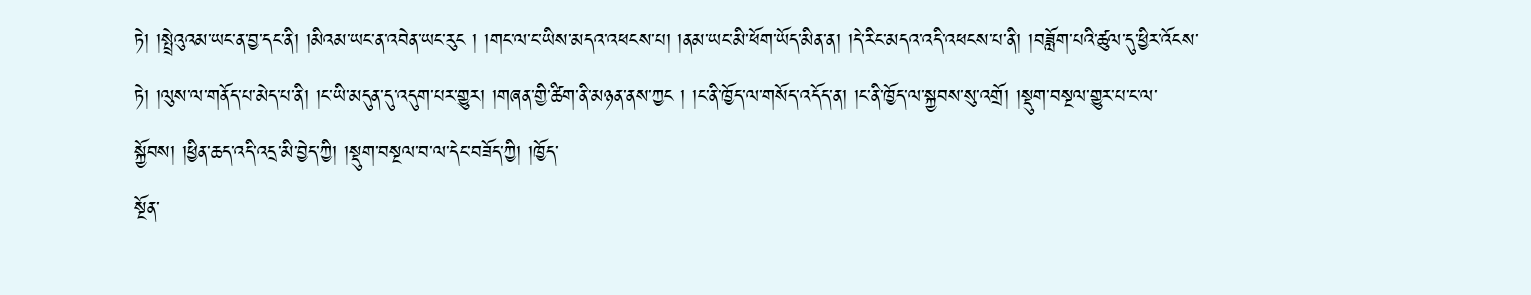ཏེ། །སྤྲེའུའམ་ཡང་ན་བྱ་དང་ནི། །མིའམ་ཡང་ན་འབེན་ཡང་རུང ། །གང་ལ་ང་ཡིས་མདའ་འཕངས་པ། །ནམ་ཡང་མི་ཕོག་ཡོད་མིན་ན། །དེ་རིང་མདའ་འདི་འཕངས་པ་ནི། །བཟློག་པའི་ཚུལ་དུ་ཕྱིར་འོངས་ཏེ། །ལུས་ལ་གནོད་པ་མེད་པ་ནི། །ང་ཡི་མདུན་དུ་འདུག་པར་གྱུར། །གཞན་གྱི་ཚིག་ནི་མཉན་ནས་ཀྱང ། །ང་ནི་ཁྱོད་ལ་གསོད་འདོད་ན། །ང་ནི་ཁྱོད་ལ་སྐྱབས་སུ་འགྲོ། །སྡུག་བསྔལ་གྱུར་པ་ང་ལ་སྐྱོབས། །ཕྱིན་ཆད་འདི་འདྲ་མི་བྱེད་ཀྱི། །སྡུག་བསྔལ་བ་ལ་དེང་བཟོད་ཀྱི། །ཁྱོད་
སྔོན་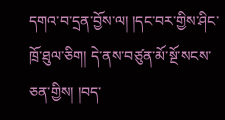དགའ་བ་དྲན་བྱོས་ལ། །དང་བར་གྱིས་ཤིང་ཁྲོ་ཐུལ་ཅིག། དེ་ནས་བཙུན་མོ་སྔོ་སངས་ཅན་གྱིས། །བད་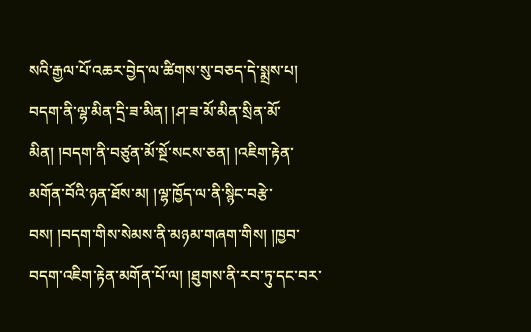སའི་རྒྱལ་པོ་འཆར་བྱེད་ལ་ཚིགས་སུ་བཅད་དེ་སྨྲས་པ། བདག་ནི་ལྷ་མིན་དྲི་ཟ་མིན། །ཤ་ཟ་མོ་མིན་སྲིན་མོ་མིན། །བདག་ནི་བཙུན་མོ་སྔོ་སངས་ཅན། །འཇིག་རྟེན་མགོན་བོའི་ཉན་ཐོས་མ། །ལྷ་ཁྱོད་ལ་ནི་སྙིང་བརྩེ་བས། །བདག་གིས་སེམས་ནི་མཉམ་གཞག་གིས། །ཁྱབ་བདག་འཇིག་རྟེན་མགོན་པོ་ལ། །ཐུགས་ནི་རབ་ཏུ་དང་བར་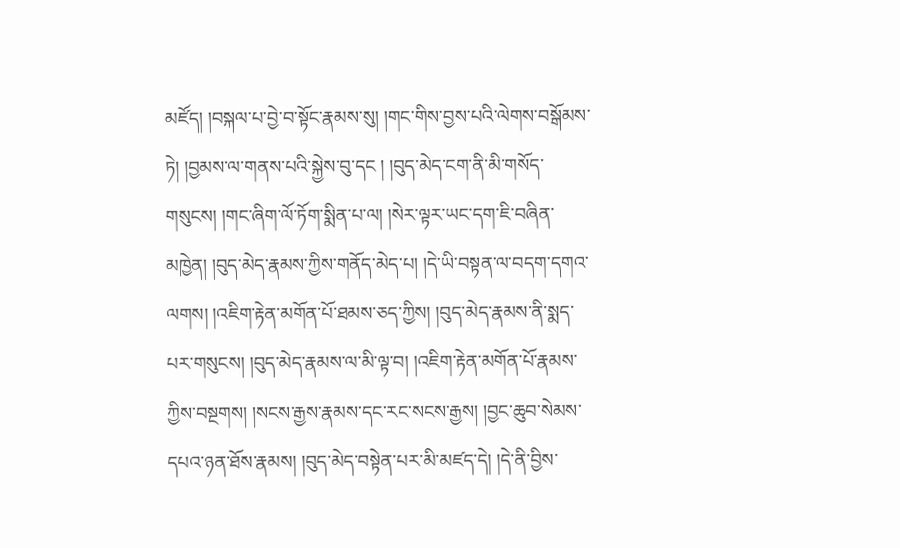མཛོད། །བསྐལ་པ་བྱེ་བ་སྟོང་རྣམས་སུ། །གང་གིས་བྱས་པའི་ལེགས་བསྒོམས་ཏེ། །བྱམས་ལ་གནས་པའི་སྐྱེས་བུ་དང ། །བུད་མེད་ངག་ནི་མི་གསོད་གསུངས། །གང་ཞིག་ལོ་ཏོག་སྨིན་པ་ལ། །སེར་ལྟར་ཡང་དག་ཇི་བཞིན་མཁྱེན། །བུད་མེད་རྣམས་ཀྱིས་གནོད་མེད་པ། །དེ་ཡི་བསྟན་ལ་བདག་དགའ་ལགས། །འཇིག་རྟེན་མགོན་པོ་ཐམས་ཅད་ཀྱིས། །བུད་མེད་རྣམས་ནི་སྨད་པར་གསུངས། །བུད་མེད་རྣམས་ལ་མི་ལྟ་བ། །འཇིག་རྟེན་མགོན་པོ་རྣམས་ཀྱིས་བསྔགས། །སངས་རྒྱས་རྣམས་དང་རང་སངས་རྒྱས། །བྱང་ཆུབ་སེམས་དཔའ་ཉན་ཐོས་རྣམས། །བུད་མེད་བསྟེན་པར་མི་མཛད་དེ། །དེ་ནི་བྱིས་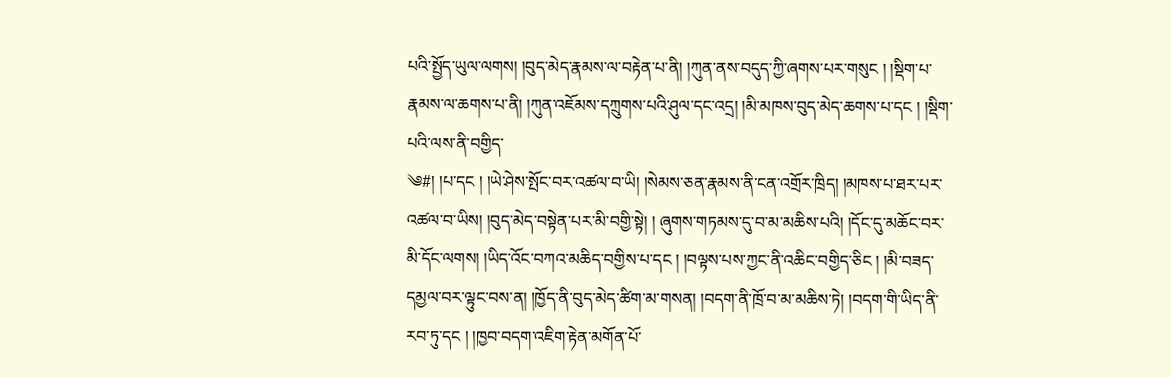པའི་སྤྱོད་ཡུལ་ལགས། །བུད་མེད་རྣམས་ལ་བརྟེན་པ་ནི། །ཀུན་ནས་བདུད་ཀྱི་ཞགས་པར་གསུང ། །སྡིག་པ་རྣམས་ལ་ཆགས་པ་ནི། །ཀུན་འཇོམས་དཀྲུགས་པའི་ཤུལ་དང་འདྲ། །མི་མཁས་བུད་མེད་ཆགས་པ་དང ། །སྡིག་པའི་ལས་ནི་བགྱིད་
༄#། །པ་དང ། །ཡེ་ཤེས་སྤོང་བར་འཚལ་བ་ཡི། །སེམས་ཅན་རྣམས་ནི་ངན་འགྲོར་ཁྲིད། །མཁས་པ་ཐར་པར་འཚལ་བ་ཡིས། །བུད་མེད་བསྟེན་པར་མི་བགྱི་སྟེ། ། ཞུགས་གཏམས་དུ་བ་མ་མཆིས་པའི། །དོང་དུ་མཆོང་བར་མི་དོང་ལགས། །ཡིད་འོང་བཀའ་མཆིད་བགྱིས་པ་དང ། །བལྟས་པས་ཀྱང་ནི་འཆིང་བགྱིད་ཅིང ། །མི་བཟད་དམྱལ་བར་ལྟུང་བས་ན། །ཁྱོད་ནི་བུད་མེད་ཚིག་མ་གསན། །བདག་ནི་ཁྲོ་བ་མ་མཆིས་ཏེ། །བདག་གི་ཡིད་ནི་རབ་ཏུ་དང ། །ཁྱབ་བདག་འཇིག་རྟེན་མགོན་པོ་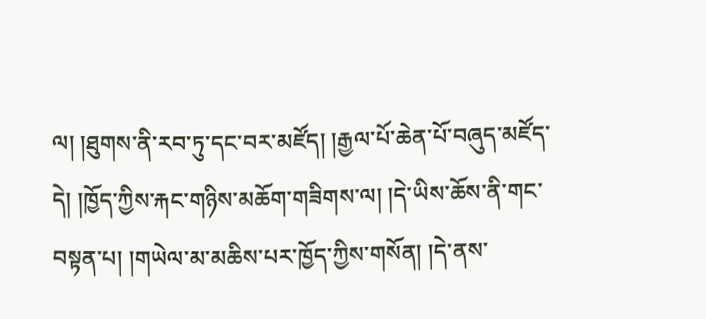ལ། །ཐུགས་ནི་རབ་ཏུ་དང་བར་མཛོད། །རྒྱལ་པོ་ཆེན་པོ་བཞུད་མཛོད་དེ། །ཁྱོད་ཀྱིས་རྐང་གཉིས་མཆོག་གཟིགས་ལ། །དེ་ཡིས་ཆོས་ནི་གང་བསྟན་པ། །གཡེལ་མ་མཆིས་པར་ཁྱོད་ཀྱིས་གསོན། །དེ་ནས་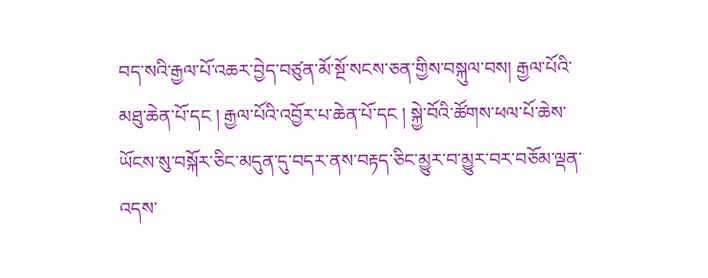བད་སའི་རྒྱལ་པོ་འཆར་བྱེད་བཙུན་མོ་སྔོ་སངས་ཅན་གྱིས་བསྐུལ་བས། རྒྱལ་པོའི་མཐུ་ཆེན་པོ་དང ། རྒྱལ་པོའི་འབྱོར་པ་ཆེན་པོ་དང ། སྐྱེ་བོའི་ཚོགས་ཕལ་པོ་ཆེས་ཡོངས་སུ་བསྐོར་ཅིང་མདུན་དུ་བདར་ནས་བརྟད་ཅིང་མྱུར་བ་མྱུར་བར་བཅོམ་ལྡན་འདས་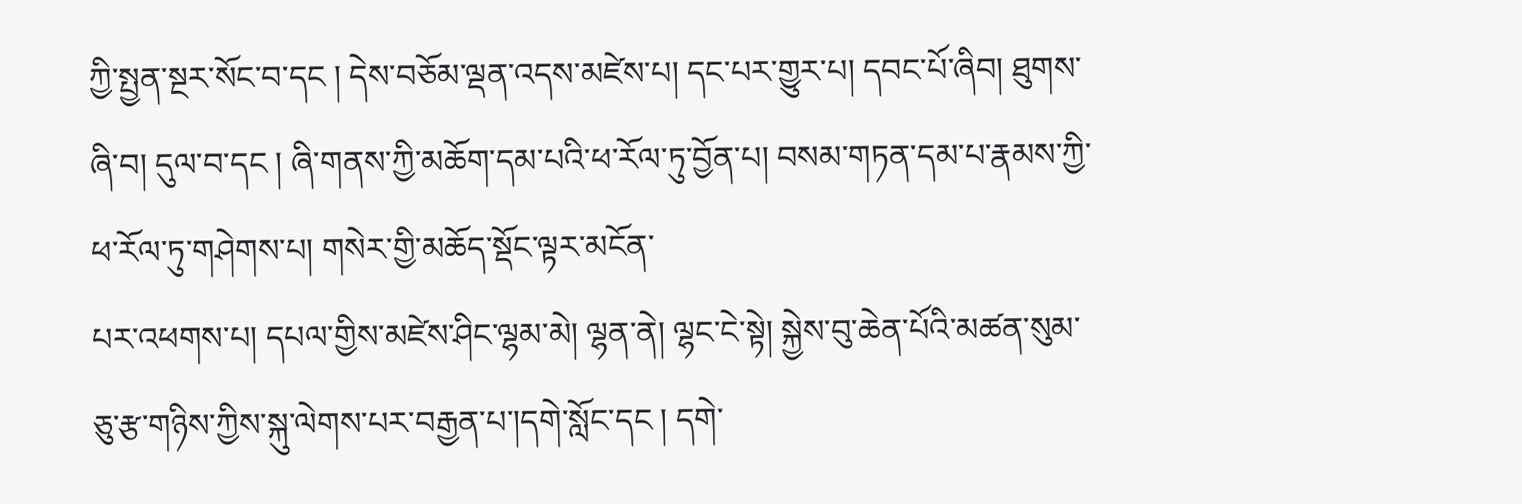ཀྱི་སྤྱན་སྔར་སོང་བ་དང ། དེས་བཅོམ་ལྡན་འདས་མཛེས་པ། དང་པར་གྱུར་པ། དབང་པོ་ཞིབ། ཐུགས་ཞི་བ། དུལ་བ་དང ། ཞི་གནས་ཀྱི་མཆོག་དམ་པའི་ཕ་རོལ་ཏུ་བྱོན་པ། བསམ་གཏན་དམ་པ་རྣམས་ཀྱི་ཕ་རོལ་ཏུ་གཤེགས་པ། གསེར་གྱི་མཆོད་སྡོང་ལྟར་མངོན་
པར་འཕགས་པ། དཔལ་གྱིས་མཛེས་ཤིང་ལྷམ་མེ། ལྷན་ནེ། ལྷང་ངེ་སྟེ། སྐྱེས་བུ་ཆེན་པོའི་མཚན་སུམ་ཅུ་རྩ་གཉིས་ཀྱིས་སྐུ་ལེགས་པར་བརྒྱན་པ་།དགེ་སློང་དང ། དགེ་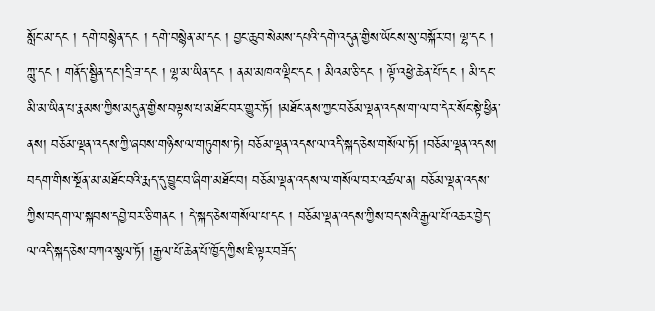སློང་མ་དང ། དགེ་བསྙེན་དང ། དགེ་བསྙེན་མ་དང ། བྱང་ཆུབ་སེམས་དཔའི་དགེ་འདུན་གྱིས་ཡོངས་སུ་བསྐོར་བ། ལྷ་དང ། ཀླུ་དང ། གནོད་སྦྱིན་དང་།དྲི་ཟ་དང ། ལྷ་མ་ཡིན་དང ། ནམ་མཁའ་ལྡིང་དང ། མིའམ་ཅི་དང ། ལྟོ་འཕྱེ་ཆེན་པོ་དང ། མི་དང་མི་མ་ཡིན་པ་རྣམས་ཀྱིས་མདུན་གྱིས་བལྟས་པ་མཐོང་བར་གྱུར་ཏོ། །མཐོང་ནས་ཀྱང་བཅོམ་ལྡན་འདས་ག་ལ་བ་དེར་སོང་སྟེ་ཕྱིན་ནས། བཅོམ་ལྡན་འདས་ཀྱི་ཞབས་གཉིས་ལ་གཏུགས་ཏེ། བཅོམ་ལྡན་འདས་ལ་འདི་སྐད་ཅེས་གསོལ་ཏོ། །བཅོམ་ལྡན་འདས། བདག་གིས་སྔོན་མ་མཐོང་བའི་རྨད་དུ་བྱུང་བ་ཞིག་མཐོང་བ། བཅོམ་ལྡན་འདས་ལ་གསོལ་བར་འཚལ་ན། བཅོམ་ལྡན་འདས་ཀྱིས་བདག་ལ་སྐབས་དབྱེ་བར་ཅི་གནང ། དེ་སྐད་ཅེས་གསོལ་པ་དང ། བཅོམ་ལྡན་འདས་ཀྱིས་བད་སའི་རྒྱལ་པོ་འཆར་བྱེད་ལ་འདི་སྐད་ཅེས་བཀའ་སྩལ་ཏོ། །རྒྱལ་པོ་ཆེན་པོ་ཁྱོད་ཀྱིས་ཇི་ལྟར་བཟོད་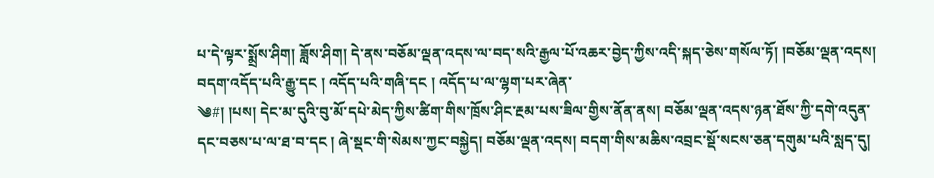པ་དེ་ལྟར་སྨྲོས་ཤིག། ཟློས་ཤིག། དེ་ནས་བཅོམ་ལྡན་འདས་ལ་བད་སའི་རྒྱལ་པོ་འཆར་བྱེད་ཀྱིས་འདི་སྐད་ཅེས་གསོལ་ཏོ། །བཅོམ་ལྡན་འདས། བདག་འདོད་པའི་རྒྱུ་དང ། འདོད་པའི་གཞི་དང ། འདོད་པ་ལ་ལྷག་པར་ཞེན་
༄#། །པས། དེང་མ་དུའི་བུ་མོ་དཔེ་མེད་ཀྱིས་ཚིག་གིས་ཁྲོས་ཤིང་རྔམ་པས་ཟིལ་གྱིས་ནོན་ནས། བཅོམ་ལྡན་འདས་ཉན་ཐོས་ཀྱི་དགེ་འདུན་དང་བཅས་པ་ལ་ཐ་བ་དང ། ཞེ་སྡང་གི་སེམས་ཀྱང་བསྐྱེད། བཅོམ་ལྡན་འདས། བདག་གིས་མཆིས་འབྲང་སྡོ་སངས་ཅན་དགུམ་པའི་སླད་དུ།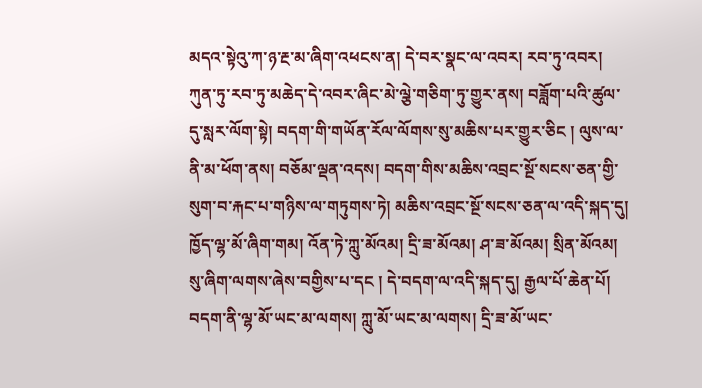མདའ་སྟེའུ་ཀ་ཉ་རྔ་མ་ཞིག་འཕངས་ན། དེ་བར་སྣང་ལ་འབར། རབ་ཏུ་འབར། ཀུན་ཏུ་རབ་ཏུ་མཆེད་དེ་འབར་ཞིང་མེ་ལྕེ་གཅིག་ཏུ་གྱུར་ནས། བཟློག་པའི་ཚུལ་དུ་སླར་ལོག་སྟེ། བདག་གི་གཡོན་རོལ་ལོགས་སུ་མཆིས་པར་གྱུར་ཅིང ། ལུས་ལ་ནི་མ་ཕོག་ནས། བཅོམ་ལྡན་འདས། བདག་གིས་མཆིས་འབྲང་སྔོ་སངས་ཅན་གྱི་སུག་བ་རྐང་པ་གཉིས་ལ་གཏུགས་ཏེ། མཆིས་འབྲང་སྔོ་སངས་ཅན་ལ་འདི་སྐད་དུ། ཁྱོད་ལྷ་མོ་ཞིག་གམ། འོན་ཏེ་ཀླུ་མོའམ། དྲི་ཟ་མོའམ། ཤ་ཟ་མོའམ། སྲིན་མོའམ། སུ་ཞིག་ལགས་ཞེས་བགྱིས་པ་དང ། དེ་བདག་ལ་འདི་སྐད་དུ། རྒྱལ་པོ་ཆེན་པོ། བདག་ནི་ལྷ་མོ་ཡང་མ་ལགས། ཀླུ་མོ་ཡང་མ་ལགས། དྲི་ཟ་མོ་ཡང་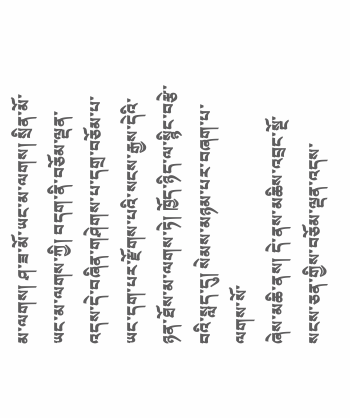མ་ལགས། ཤ་ཟ་མོ་ཡང་མ་ལགས། སྲིན་མོ་ཡང་མ་ལགས་ཀྱི། བདག་ནི་བཅོམ་ལྡན་འདས་དེ་བཞིན་གཤེགས་པ་དགྲ་བཅོམ་པ་ཡང་དག་པར་རྫོགས་པའི་སངས་རྒྱས་དེའི་ཉན་ཐོས་མ་ལགས་ཏེ། ཁྱོད་ཉིད་ལ་སྙིང་བརྩེ་བའི་སླད་དུ། སེམས་མཉམ་པར་བཞག་པ་ལགས་སོ་
ཞེས་མཆི་ནས། དེ་ནས་མཆིས་འབྲང་སྔོ་སངས་ཅན་གྱིས་བཅོམ་ལྡན་འདས་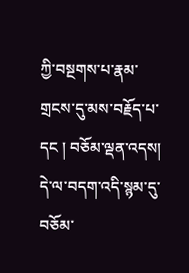ཀྱི་བསྔགས་པ་རྣམ་གྲངས་དུ་མས་བརྗོད་པ་དང ། བཅོམ་ལྡན་འདས། དེ་ལ་བདག་འདི་སྙམ་དུ་བཅོམ་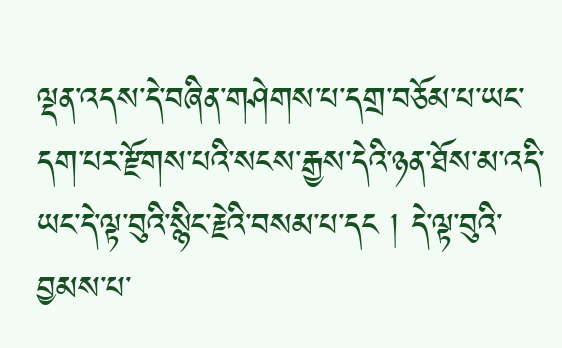ལྡན་འདས་དེ་བཞིན་གཤེགས་པ་དགྲ་བཅོམ་པ་ཡང་དག་པར་རྫོགས་པའི་སངས་རྒྱས་དེའི་ཉན་ཐོས་མ་འདི་ཡང་དེ་ལྟ་བུའི་སྙིང་རྗེའི་བསམ་པ་དང ། དེ་ལྟ་བུའི་བྱམས་པ་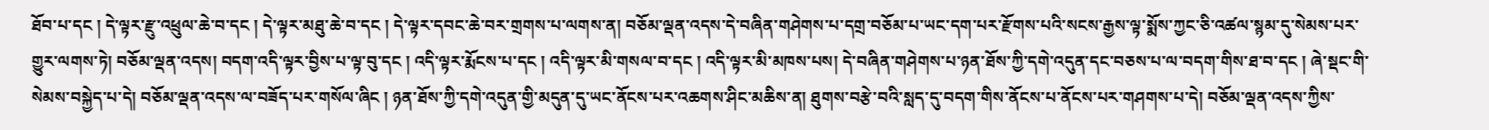ཐོབ་པ་དང ། དེ་ལྟར་རྫུ་འཕྲུལ་ཆེ་བ་དང ། དེ་ལྟར་མཐུ་ཆེ་བ་དང ། དེ་ལྟར་དབང་ཆེ་བར་གྲགས་པ་ལགས་ན། བཅོམ་ལྡན་འདས་དེ་བཞིན་གཤེགས་པ་དགྲ་བཅོམ་པ་ཡང་དག་པར་རྫོགས་པའི་སངས་རྒྱས་ལྟ་སྨོས་ཀྱང་ཅི་འཚལ་སྙམ་དུ་སེམས་པར་གྱུར་ལགས་ཏེ། བཅོམ་ལྡན་འདས། བདག་འདི་ལྟར་བྱིས་པ་ལྟ་བུ་དང ། འདི་ལྟར་རྨོངས་པ་དང ། འདི་ལྟར་མི་གསལ་བ་དང ། འདི་ལྟར་མི་མཁས་པས། དེ་བཞིན་གཤེགས་པ་ཉན་ཐོས་ཀྱི་དགེ་འདུན་དང་བཅས་པ་ལ་བདག་གིས་ཐ་བ་དང ། ཞེ་སྡང་གི་སེམས་བསྐྱེད་པ་དེ། བཅོམ་ལྡན་འདས་ལ་བཟོད་པར་གསོལ་ཞིང ། ཉན་ཐོས་ཀྱི་དགེ་འདུན་གྱི་མདུན་དུ་ཡང་ནོངས་པར་འཆགས་ཤིང་མཆིས་ན། ཐུགས་བརྩེ་བའི་སླད་དུ་བདག་གིས་ནོངས་པ་ནོངས་པར་གཤགས་པ་དེ། བཅོམ་ལྡན་འདས་ཀྱིས་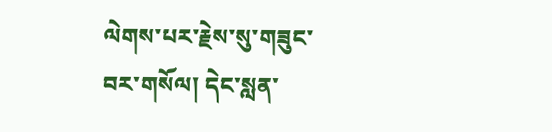ལེགས་པར་རྗེས་སུ་གཟུང་བར་གསོལ། དེང་སླན་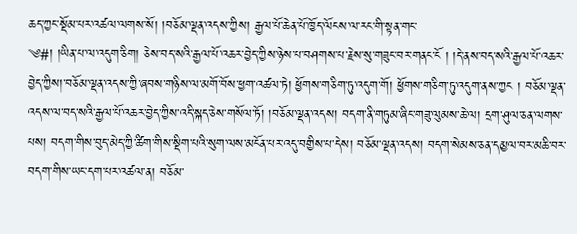ཆད་ཀྱང་སྡོམ་པར་འཚལ་ལགས་སོ། །བཅོམ་ལྡན་འདས་ཀྱིས། རྒྱལ་པོ་ཆེན་པོ་ཁྱོད་ལོངས་ལ་རང་གི་སྟན་གང་
༄#། །ཡིན་པ་ལ་འདུག་ཅིག། ཅེས་བད་སའི་རྒྱལ་པོ་འཆར་བྱེད་ཀྱིས་ཉེས་པ་བཤགས་པ་རྗེས་སུ་གཟུང་བར་གནང་ངོ ། །དེ་ནས་བད་སའི་རྒྱལ་པོ་འཆར་བྱེད་ཀྱིས།་བཅོམ་ལྡན་འདས་ཀྱི་ཞབས་གཉིས་ལ་མགོ་བོས་ཕྱག་འཚལ་ཏེ། ཕྱོགས་གཅིག་ཏུ་འདུག་གོ། ཕྱོགས་གཅིག་ཏུ་འདུག་ནས་ཀྱང ། བཅོམ་ལྡན་འདས་ལ་བད་སའི་རྒྱལ་པོ་འཆར་བྱེད་ཀྱིས་འདི་སྐད་ཅེས་གསོལ་ཏོ། །བཅོམ་ལྡན་འདས། བདག་ནི་གཏུམ་ཞིང་གཟུ་ལུམས་ཆེ་ལ། དྲག་ཤུལ་ཅན་ལགས་པས། བདག་གིས་བུད་མེད་ཀྱི་ཚིག་གིས་སྡིག་པའི་སུག་ལས་མངོན་པར་འདུ་བགྱིས་པ་དེས། བཅོམ་ལྡན་འདས། བདག་སེམས་ཅན་དམྱལ་བར་མཆི་བར་བདག་གིས་ཡང་དག་པར་འཚལ་ན། བཅོམ་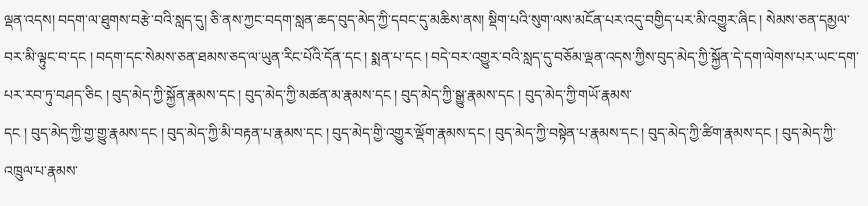ལྡན་འདས། བདག་ལ་ཐུགས་བརྩེ་བའི་སླད་དུ། ཅི་ནས་ཀྱང་བདག་སླན་ཆད་བུད་མེད་ཀྱི་དབང་དུ་མཆིས་ནས། སྡིག་པའི་སུག་ལས་མངོན་པར་འདུ་བགྱིད་པར་མི་འགྱུར་ཞིང ། སེམས་ཅན་དམྱལ་བར་མི་ལྟུང་བ་དང ། བདག་དང་སེམས་ཅན་ཐམས་ཅད་ལ་ཡུན་རིང་པོའི་དོན་དང ། སྨན་པ་དང ། བདེ་བར་འགྱུར་བའི་སླད་དུ་བཅོམ་ལྡན་འདས་ཀྱིས་བུད་མེད་ཀྱི་སྐྱོན་དེ་དག་ལེགས་པར་ཡང་དག་པར་རབ་ཏུ་བཤད་ཅིང ། བུད་མེད་ཀྱི་སྐྱོན་རྣམས་དང ། བུད་མེད་ཀྱི་མཚན་མ་རྣམས་དང ། བུད་མེད་ཀྱི་སྒྱུ་རྣམས་དང ། བུད་མེད་ཀྱི་གཡོ་རྣམས་
དང ། བུད་མེད་ཀྱི་གྱ་གྱུ་རྣམས་དང ། བུད་མེད་ཀྱི་མི་བརྟན་པ་རྣམས་དང ། བུད་མེད་གྱི་འགྱུར་ལྡོག་རྣམས་དང ། བུད་མེད་ཀྱི་བསྟེན་པ་རྣམས་དང ། བུད་མེད་ཀྱི་ཚིག་རྣམས་དང ། བུད་མེད་ཀྱི་འཁྲུལ་པ་རྣམས་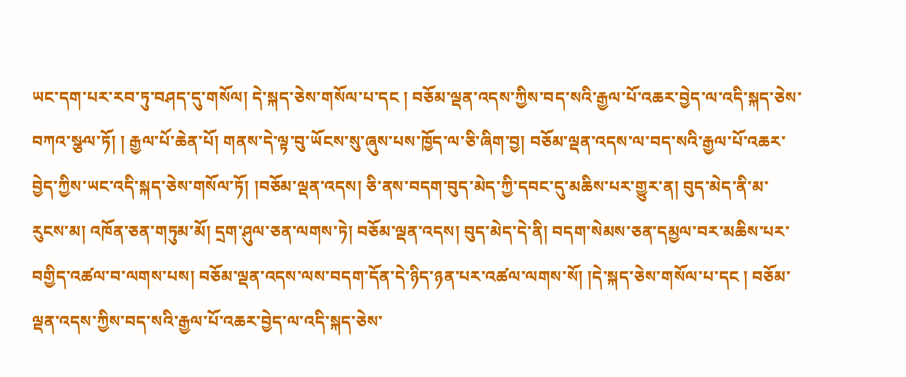ཡང་དག་པར་རབ་ཏུ་བཤད་དུ་གསོལ། དེ་སྐད་ཅེས་གསོལ་པ་དང ། བཅོམ་ལྡན་འདས་ཀྱིས་བད་སའི་རྒྱལ་པོ་འཆར་བྱེད་ལ་འདི་སྐད་ཅེས་བཀའ་སྩལ་ཏོ། ། རྒྱལ་པོ་ཆེན་པོ། གནས་དེ་ལྟ་བུ་ཡོངས་སུ་ཞུས་པས་ཁྱོད་ལ་ཅི་ཞིག་བྱ། བཅོམ་ལྡན་འདས་ལ་བད་སའི་རྒྱལ་པོ་འཆར་བྱེད་ཀྱིས་ཡང་འདི་སྐད་ཅེས་གསོལ་ཏོ། །བཅོམ་ལྡན་འདས། ཅི་ནས་བདག་བུད་མེད་ཀྱི་དབང་དུ་མཆིས་པར་གྱུར་ན། བུད་མེད་ནི་མ་རུངས་མ། འཁོན་ཅན་གཏུམ་མོ། དྲག་ཤུལ་ཅན་ལགས་ཏེ། བཅོམ་ལྡན་འདས། བུད་མེད་དེ་ནི། བདག་སེམས་ཅན་དམྱལ་བར་མཆིས་པར་བགྱིད་འཚལ་བ་ལགས་པས། བཅོམ་ལྡན་འདས་ལས་བདག་དོན་དེ་ཉིད་ཉན་པར་འཚལ་ལགས་སོ། །དེ་སྐད་ཅེས་གསོལ་པ་དང ། བཅོམ་ལྡན་འདས་ཀྱིས་བད་སའི་རྒྱལ་པོ་འཆར་བྱེད་ལ་འདི་སྐད་ཅེས་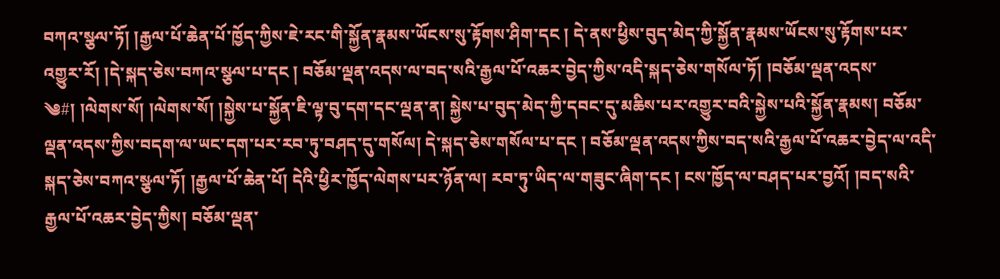བཀའ་སྩལ་ཏོ། །རྒྱལ་པོ་ཆེན་པོ་ཁྱོད་ཀྱིས་ཇེ་རང་གི་སྐྱོན་རྣམས་ཡོངས་སུ་རྟོགས་ཤིག་དང ། དེ་ནས་ཕྱིས་བུད་མེད་ཀྱི་སྐྱོན་རྣམས་ཡོངས་སུ་རྟོགས་པར་འགྱུར་རོ། །དེ་སྐད་ཅེས་བཀའ་སྩལ་པ་དང ། བཅོམ་ལྡན་འདས་ལ་བད་སའི་རྒྱལ་པོ་འཆར་བྱེད་ཀྱིས་འདི་སྐད་ཅེས་གསོལ་ཏོ། །བཅོམ་ལྡན་འདས་
༄#། །ལེགས་སོ། །ལེགས་སོ། །སྐྱེས་པ་སྐྱོན་ཇི་ལྟ་བུ་དག་དང་ལྡན་ན། སྐྱེས་པ་བུད་མེད་ཀྱི་དབང་དུ་མཆིས་པར་འགྱུར་བའི་སྐྱེས་པའི་སྐྱོན་རྣམས། བཅོམ་ལྡན་འདས་ཀྱིས་བདག་ལ་ཡང་དག་པར་རབ་ཏུ་བཤད་དུ་གསོལ། དེ་སྐད་ཅེས་གསོལ་པ་དང ། བཅོམ་ལྡན་འདས་ཀྱིས་བད་སའི་རྒྱལ་པོ་འཆར་བྱེད་ལ་འདི་སྐད་ཅེས་བཀའ་སྩལ་ཏོ། །རྒྱལ་པོ་ཆེན་པོ། དེའི་ཕྱིར་ཁྱོད་ལེགས་པར་ཉོན་ལ། རབ་ཏུ་ཡིད་ལ་གཟུང་ཞིག་དང ། ངས་ཁྱོད་ལ་བཤད་པར་བྱའོ། །བད་སའི་རྒྱལ་པོ་འཆར་བྱེད་ཀྱིས། བཅོམ་ལྡན་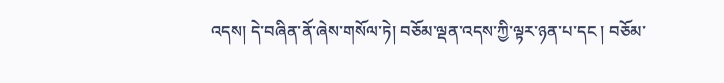འདས། དེ་བཞིན་ནོ་ཞེས་གསོལ་ཏེ། བཅོམ་ལྡན་འདས་ཀྱི་ལྟར་ཉན་པ་དང ། བཅོམ་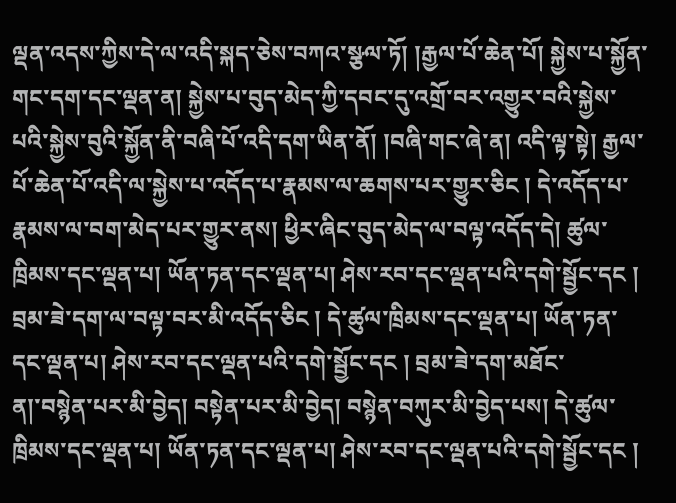ལྡན་འདས་ཀྱིས་དེ་ལ་འདི་སྐད་ཅེས་བཀའ་སྩལ་ཏོ། །རྒྱལ་པོ་ཆེན་པོ། སྐྱེས་པ་སྐྱོན་གང་དག་དང་ལྡན་ན། སྐྱེས་པ་བུད་མེད་ཀྱི་དབང་དུ་འགྲོ་བར་འགྱུར་བའི་སྐྱེས་པའི་སྐྱེས་བུའི་སྐྱོན་ནི་བཞི་པོ་འདི་དག་ཡིན་ནོ། །བཞི་གང་ཞེ་ན། འདི་ལྟ་སྟེ། རྒྱལ་པོ་ཆེན་པོ་འདི་ལ་སྐྱེས་པ་འདོད་པ་རྣམས་ལ་ཆགས་པར་གྱུར་ཅིང ། དེ་འདོད་པ་རྣམས་ལ་བག་མེད་པར་གྱུར་ནས། ཕྱིར་ཞིང་བུད་མེད་ལ་བལྟ་འདོད་དེ། ཚུལ་ཁྲིམས་དང་ལྡན་པ། ཡོན་ཏན་དང་ལྡན་པ། ཤེས་རབ་དང་ལྡན་པའི་དགེ་སྦྱོང་དང ། བྲམ་ཟེ་དག་ལ་བལྟ་བར་མི་འདོད་ཅིང ། དེ་ཚུལ་ཁྲིམས་དང་ལྡན་པ། ཡོན་ཏན་དང་ལྡན་པ། ཤེས་རབ་དང་ལྡན་པའི་དགེ་སྦྱོང་དང ། བྲམ་ཟེ་དག་མཐོང་
ན།་བསྙེན་པར་མི་བྱེད། བསྟེན་པར་མི་བྱེད། བསྙེན་བཀུར་མི་བྱེད་པས། དེ་ཚུལ་ཁྲིམས་དང་ལྡན་པ། ཡོན་ཏན་དང་ལྡན་པ། ཤེས་རབ་དང་ལྡན་པའི་དགེ་སྦྱོང་དང །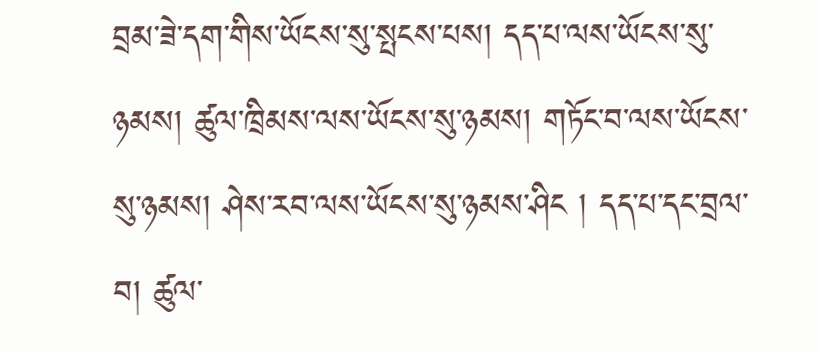བྲམ་ཟེ་དག་གིས་ཡོངས་སུ་སྤངས་པས། དད་པ་ལས་ཡོངས་སུ་ཉམས། ཚུལ་ཁྲིམས་ལས་ཡོངས་སུ་ཉམས། གཏོང་བ་ལས་ཡོངས་སུ་ཉམས། ཤེས་རབ་ལས་ཡོངས་སུ་ཉམས་ཤིང ། དད་པ་དང་བྲལ་བ། ཚུལ་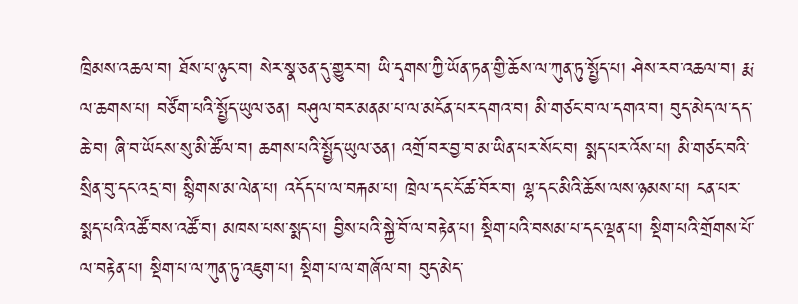ཁྲིམས་འཆལ་བ། ཐོས་པ་ཉུང་བ། སེར་སྣ་ཅན་དུ་གྱུར་བ། ཡི་དྭགས་ཀྱི་ཡོན་ཏན་གྱི་ཆོས་ལ་ཀུན་ཏུ་སྤྱོད་པ། ཤེས་རབ་འཆལ་བ། རྨ་ལ་ཆགས་པ། བཙོག་པའི་སྤྱོད་ཡུལ་ཅན། བཤུལ་བར་མནམ་པ་ལ་མངོན་པར་དགའ་བ། མི་གཙང་བ་ལ་དགའ་བ། བུད་མེད་ལ་དད་ཆེ་བ། ཞི་བ་ཡོངས་སུ་མི་ཚོལ་བ། ཆགས་པའི་སྤྱོད་ཡུལ་ཅན། འགྲོ་བར་བྱ་བ་མ་ཡིན་པར་སོང་བ། སྨད་པར་འོས་པ། མི་གཙང་བའི་སྲིན་བུ་དང་འདྲ་བ། སྙིགས་མ་ལེན་པ། འདོད་པ་ལ་བརྐམ་པ། ཁྲེལ་དང་ངོ་ཚ་བོར་བ། ལྷ་དང་མིའི་ཆོས་ལས་ཉམས་པ། ངན་པར་སྨད་པའི་འཚོ་བས་འཚོ་བ། མཁས་པས་སྨད་པ། བྱིས་པའི་སྐྱེ་བོ་ལ་བརྟེན་པ། སྡིག་པའི་བསམ་པ་དང་ལྡན་པ། སྡིག་པའི་གྲོགས་པོ་ལ་བརྟེན་པ། སྡིག་པ་ལ་ཀུན་ཏུ་འཇུག་པ། སྡིག་པ་ལ་གཞོལ་བ། བུད་མེད་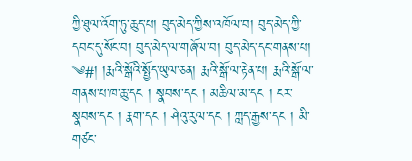ཀྱི་ཐུལ་འོག་ཏུ་ཆུད་པ། བུད་མེད་ཀྱིས་འཁོལ་བ། བུད་མེད་ཀྱི་དབང་དུ་སོང་བ། བུད་མེད་ལ་གཞོལ་བ། བུད་མེད་དང་གནས་པ།
༄#། །རྨའི་སྒོའི་སྤྱོད་ཡུལ་ཅན། རྨའི་སྒོ་ལ་རྟེན་པ། རྨའི་སྒོ་ལ་གནས་པ་ཁ་ཆུ་དང ། སྣབས་དང ། མཆིལ་མ་དང ། ངར་སྣབས་དང ། རྣག་དང ། ཤེའུ་རུལ་དང ། ཀླད་རྒྱས་དང ། མི་གཙང་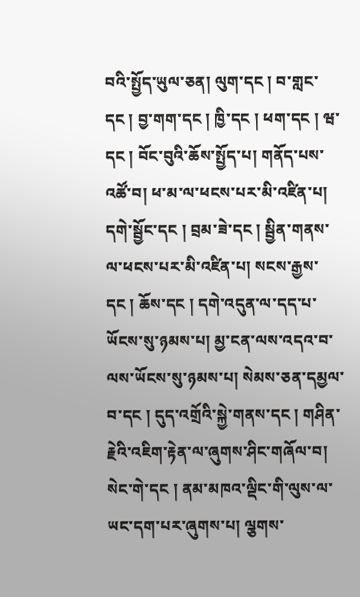བའི་སྤྱོད་ཡུལ་ཅན། ལུག་དང ། བ་གླང་དང ། བྱ་གག་དང ། ཁྱི་དང ། ཕག་དང ། ཝ་དང ། བོང་བུའི་ཆོས་སྤྱོད་པ། གནོད་པས་འཚོ་བ། ཕ་མ་ལ་ཕངས་པར་མི་འཛིན་པ། དགེ་སྦྱོང་དང ། བྲམ་ཟེ་དང ། སྦྱིན་གནས་ལ་ཕངས་པར་མི་འཛིན་པ། སངས་རྒྱས་དང ། ཆོས་དང ། དགེ་འདུན་ལ་དད་པ་ཡོངས་སུ་ཉམས་པ། མྱ་ངན་ལས་འདའ་བ་ལས་ཡོངས་སུ་ཉམས་པ། སེམས་ཅན་དམྱལ་བ་དང ། དུད་འགྲོའི་སྐྱེ་གནས་དང ། གཤིན་རྗེའི་འཇིག་རྟེན་ལ་ཞུགས་ཤིང་གཞོལ་བ། སེང་གེ་དང ། ནམ་མཁའ་ལྡིང་གི་ལུས་ལ་ཡང་དག་པར་ཞུགས་པ། ལྕགས་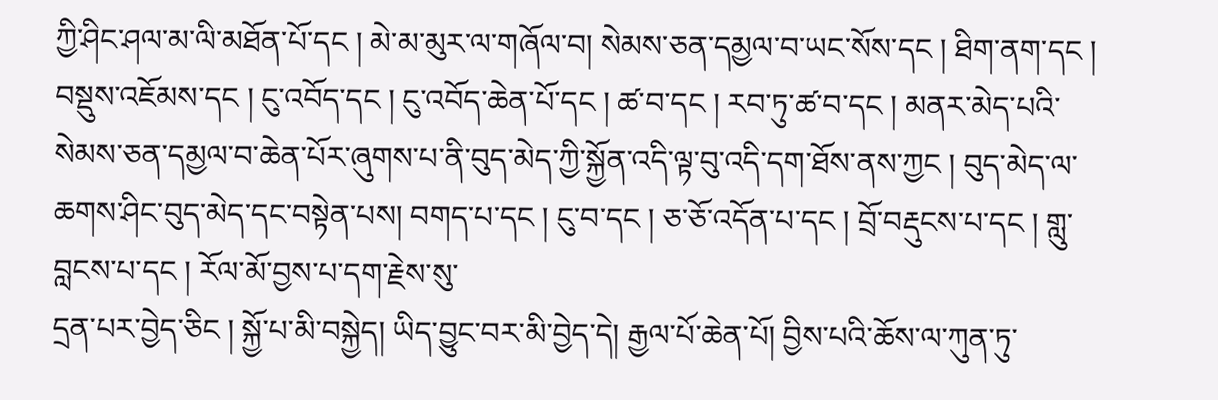ཀྱི་ཤིང་ཤལ་མ་ལི་མཐོན་པོ་དང ། མེ་མ་མུར་ལ་གཞོལ་བ། སེམས་ཅན་དམྱལ་བ་ཡང་སོས་དང ། ཐིག་ནག་དང ། བསྡུས་འཇོམས་དང ། ངུ་འབོད་དང ། ངུ་འབོད་ཆེན་པོ་དང ། ཚ་བ་དང ། རབ་ཏུ་ཚ་བ་དང ། མནར་མེད་པའི་སེམས་ཅན་དམྱལ་བ་ཆེན་པོར་ཞུགས་པ་ནི་བུད་མེད་ཀྱི་སྐྱོན་འདི་ལྟ་བུ་འདི་དག་ཐོས་ནས་ཀྱང ། བུད་མེད་ལ་ཆགས་ཤིང་བུད་མེད་དང་བསྟེན་པས། བགད་པ་དང ། ངུ་བ་དང ། ཅ་ཅོ་འདོན་པ་དང ། བྲོ་བརྡུངས་པ་དང ། གླུ་བླངས་པ་དང ། རོལ་མོ་བྱས་པ་དག་རྗེས་སུ་
དྲན་པར་བྱེད་ཅིང ། སྐྱོ་པ་མི་བསྐྱེད། ཡིད་བྱུང་བར་མི་བྱེད་དེ། རྒྱལ་པོ་ཆེན་པོ། བྱིས་པའི་ཆོས་ལ་ཀུན་ཏུ་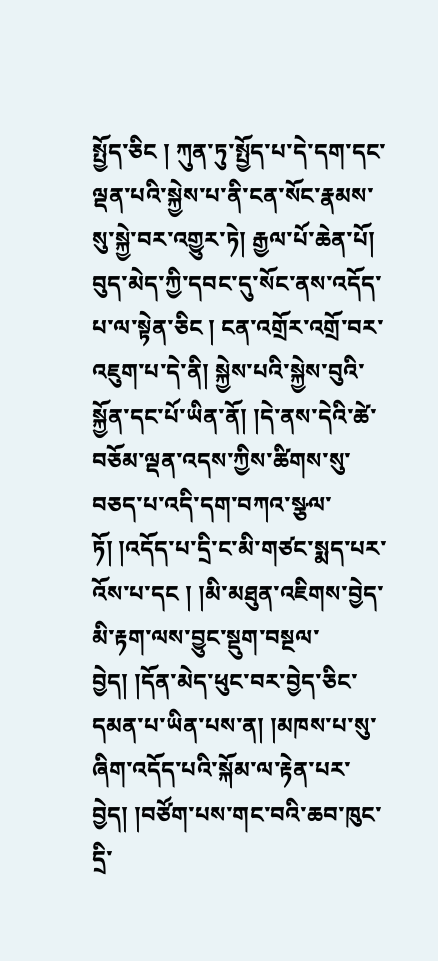སྤྱོད་ཅིང ། ཀུན་ཏུ་སྤྱོད་པ་དེ་དག་དང་ལྡན་པའི་སྐྱེས་པ་ནི་ངན་སོང་རྣམས་སུ་སྐྱེ་བར་འགྱུར་ཏེ། རྒྱལ་པོ་ཆེན་པོ། བུད་མེད་ཀྱི་དབང་དུ་སོང་ནས་འདོད་པ་ལ་སྟེན་ཅིང ། ངན་འགྲོར་འགྲོ་བར་འཇུག་པ་དེ་ནི། སྐྱེས་པའི་སྐྱེས་བུའི་སྐྱོན་དང་པོ་ཡིན་ནོ། །དེ་ནས་དེའི་ཚེ་བཅོམ་ལྡན་འདས་ཀྱིས་ཚིགས་སུ་བཅད་པ་འདི་དག་བཀའ་སྩལ་ཏོ། །འདོད་པ་དྲི་ང་མི་གཙང་སྨད་པར་འོས་པ་དང ། །མི་མཐུན་འཇིགས་བྱེད་མི་རྟག་ལས་བྱུང་སྡུག་བསྔལ་བྱེད། །དོན་མེད་ཕུང་བར་བྱེད་ཅིང་དམན་པ་ཡིན་པས་ན། །མཁས་པ་སུ་ཞིག་འདོད་པའི་སྐོམ་ལ་རྟེན་པར་བྱེད། །བཙོག་པས་གང་བའི་ཆབ་ཁུང་དྲི་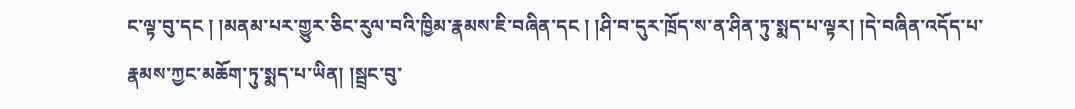ང་ལྟ་བུ་དང ། །མནམ་པར་གྱུར་ཅིང་རུལ་བའི་ཁྱིམ་རྣམས་ཇི་བཞིན་དང ། །ཤི་བ་དུར་ཁྲོད་ས་ན་ཤིན་ཏུ་སྨད་པ་ལྟར། །དེ་བཞིན་འདོད་པ་རྣམས་ཀྱང་མཆོག་ཏུ་སྨད་པ་ཡིན། །སྦྲང་བུ་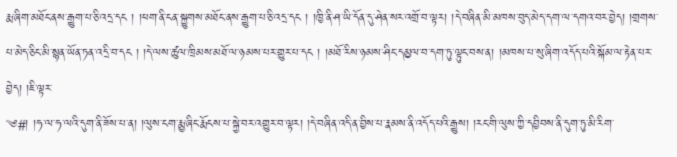རྨ་ཞིག་མཐོང་ནས་རྒྱུག་པ་ཅི་འདྲ་དང ། །ཕག་ནི་ངན་སྐྱུགས་མཐོང་ནས་རྒྱུག་པ་ཅི་འདྲ་དང ། །ཁྱི་ནི་ཤ་ཡི་དོན་དུ་ཤེན་སར་འགྲོ་བ་ལྟར། །དེ་བཞིན་མི་མཁས་བུད་མེད་དག་ལ་དགའ་བར་བྱེད། །གྲགས་པ་མེད་ཅིང་མི་སྙན་ཡོན་ཏན་འདྲི་བ་དང ། །དེ་ལས་ཚུལ་ཁྲིམས་མཐོ་ལ་ཉམས་པར་གྱུར་པ་དང ། །མཐོ་རིས་ཉམས་ཤིང་དམྱལ་བ་དག་ཏུ་ལྟུང་བས་ན། །མཁས་པ་སུ་ཞིག་འདོད་པའི་སྐོམ་ལ་རྟེན་པར་བྱེད། །ཇི་ལྟར་
༄#། །ཧ་ལ་ཧ་ལའི་དུག་ནི་ཟོས་པ་ན། །ལུས་ངག་རྨྱ་ཞིང་རྨོངས་པ་སྐྱེ་བར་འགྱུར་བ་ལྟར། །དེ་བཞིན་འདི་ན་བྱིས་པ་རྣམས་ནི་འདོད་པའི་རྒྱུས། །རང་གི་ལུས་ཀྱི་དབྱིབས་ནི་དུག་ཏུ་མི་རིག་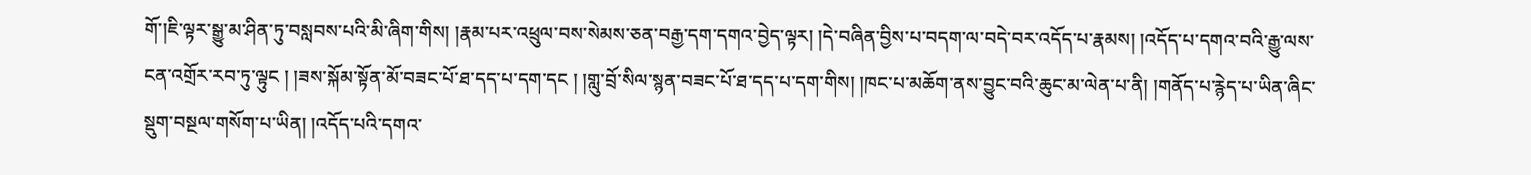གོ་།ཇི་ལྟར་སྒྱུ་མ་ཤིན་ཏུ་བསླབས་པའི་མི་ཞིག་གིས། །རྣམ་པར་འཕྲུལ་བས་སེམས་ཅན་བརྒྱ་དག་དགའ་བྱེད་ལྟར། །དེ་བཞིན་བྱིས་པ་བདག་ལ་བདེ་བར་འདོད་པ་རྣམས། །འདོད་པ་དགའ་བའི་རྒྱུ་ལས་ངན་འགྲོར་རབ་ཏུ་ལྟུང ། །ཟས་སྐོམ་སྟོན་མོ་བཟང་པོ་ཐ་དད་པ་དག་དང ། །གླུ་བྲོ་སིལ་སྙན་བཟང་པོ་ཐ་དད་པ་དག་གིས། །ཁང་པ་མཆོག་ནས་བྱུང་བའི་ཆུང་མ་ལེན་པ་ནི། །གནོད་པ་རྙེད་པ་ཡིན་ཞིང་སྡུག་བསྔལ་གསོག་པ་ཡིན། །འདོད་པའི་དགའ་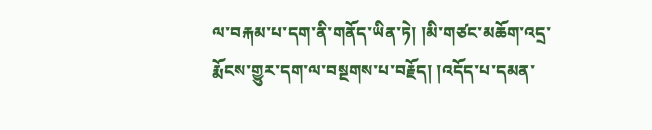ལ་བརྐམ་པ་དག་ནི་གནོད་ཡིན་ཏེ། །མི་གཙང་མཆོག་འདྲ་རྨོངས་གྱུར་དག་ལ་བསྔགས་པ་བརྗོད། །འདོད་པ་དམན་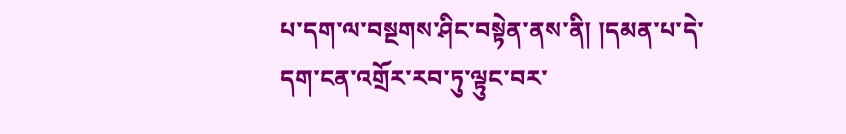པ་དག་ལ་བསྔགས་ཤིང་བསྟེན་ནས་ནི། །དམན་པ་དེ་དག་ངན་འགྲོར་རབ་ཏུ་ལྟུང་བར་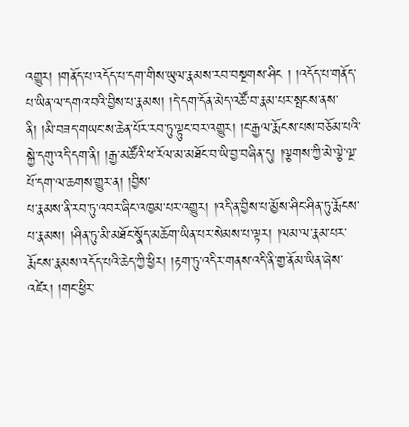འགྱུར། །གནོད་པ་འདོད་པ་དག་གིས་ཡུལ་རྣམས་རབ་བསྔགས་ཤིང ། །འདོད་པ་གནོད་པ་ཡིན་ལ་དགའ་བའི་བྱིས་པ་རྣམས། །དེ་དག་དོན་མེད་འཚོ་བ་རྣམ་པར་སྤངས་ནས་ནི། །མི་བཟད་གཡང་ས་ཆེན་པོར་རབ་ཏུ་ལྟུང་བར་འགྱུར། །ང་རྒྱལ་རྨོངས་པས་བཅོམ་པའི་སྐྱེ་དགུ་འདི་དག་ནི། །རྒྱ་མཚོའི་ཕ་རོལ་མ་མཐོང་བ་ཡི་བྱ་བཞིན་དུ། །ལྕགས་ཀྱི་མེ་ལྕེ་ལྔ་པོ་དག་ལ་ཆགས་གྱུར་ན། །བྱིས་
པ་རྣམས་ནི་རབ་ཏུ་འབར་ཞིང་འཁྱམ་པར་འགྱུར། །འདི་ན་བྱིས་པ་མྱོས་ཤིང་ཤིན་ཏུ་རྨོངས་པ་རྣམས། །ཤིན་ཏུ་མི་མཐོང་སྣོད་མཆོག་ཡིན་པར་སེམས་པ་ལྟར། །ལམ་ལ་རྣམ་པར་རྨོངས་རྣམས་འདོད་པའི་ཆེད་ཀྱི་ཕྱིར། །རྟག་ཏུ་འདིར་གནས་འདི་ནི་གྱ་ནོམ་ཡིན་ཞེས་འཛེར། །གང་ཕྱིར་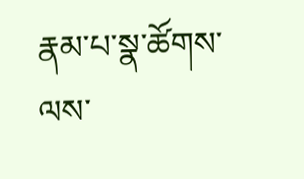རྣམ་པ་སྣ་ཚོགས་ལས་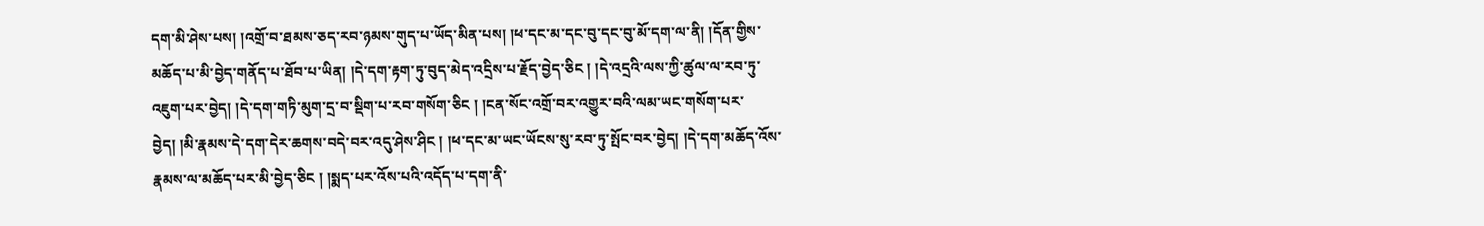དག་མི་ཤེས་པས། །འགྲོ་བ་ཐམས་ཅད་རབ་ཉམས་གུད་པ་ཡོད་མིན་པས། །ཕ་དང་མ་དང་བུ་དང་བུ་མོ་དག་ལ་ནི། །དོན་གྱིས་མཆོད་པ་མི་བྱེད་གནོད་པ་ཐོབ་པ་ཡིན། །དེ་དག་རྟག་ཏུ་བུད་མེད་འདྲིས་པ་རྗོད་བྱེད་ཅིང ། །དེ་འདྲའི་ལས་ཀྱི་ཚུལ་ལ་རབ་ཏུ་འཇུག་པར་བྱེད། །དེ་དག་གཏི་མུག་དྲ་བ་སྡིག་པ་རབ་གསོག་ཅིང ། །ངན་སོང་འགྲོ་བར་འགྱུར་བའི་ལམ་ཡང་གསོག་པར་བྱེད། །མི་རྣམས་དེ་དག་དེར་ཆགས་བདེ་བར་འདུ་ཤེས་ཤིང ། །ཕ་དང་མ་ཡང་ཡོངས་སུ་རབ་ཏུ་སྤོང་བར་བྱེད། །དེ་དག་མཆོད་འོས་རྣམས་ལ་མཆོད་པར་མི་བྱེད་ཅིང ། །སྨད་པར་འོས་པའི་འདོད་པ་དག་ནི་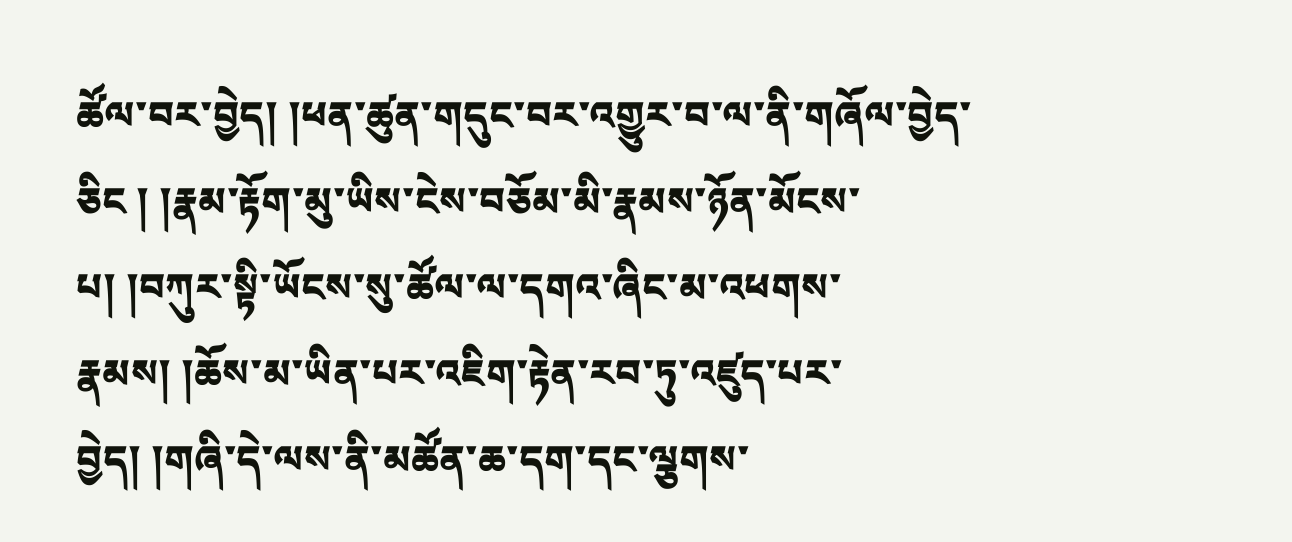ཚོལ་བར་བྱེད། །ཕན་ཚུན་གདུང་བར་འགྱུར་བ་ལ་ནི་གཞོལ་བྱེད་ཅིང ། །རྣམ་རྟོག་མུ་ཡིས་ངེས་བཅོམ་མི་རྣམས་ཉོན་མོངས་པ། །བཀུར་སྟི་ཡོངས་སུ་ཚོལ་ལ་དགའ་ཞིང་མ་འཕགས་རྣམས། །ཆོས་མ་ཡིན་པར་འཇིག་རྟེན་རབ་ཏུ་འཛུད་པར་བྱེད། །གཞི་དེ་ལས་ནི་མཚོན་ཆ་དག་དང་ལྕགས་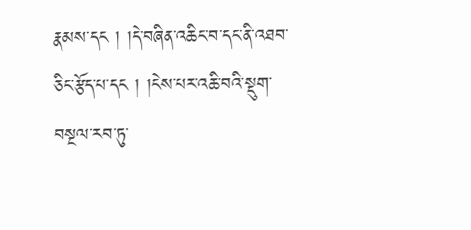རྣམས་དང ། །དེ་བཞིན་འཆིང་བ་དང་ནི་འཐབ་ཅིང་རྩོད་པ་དང ། །ངེས་པར་འཆི་བའི་སྡུག་བསྔལ་རབ་ཏུ་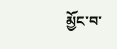མྱོང་བ་